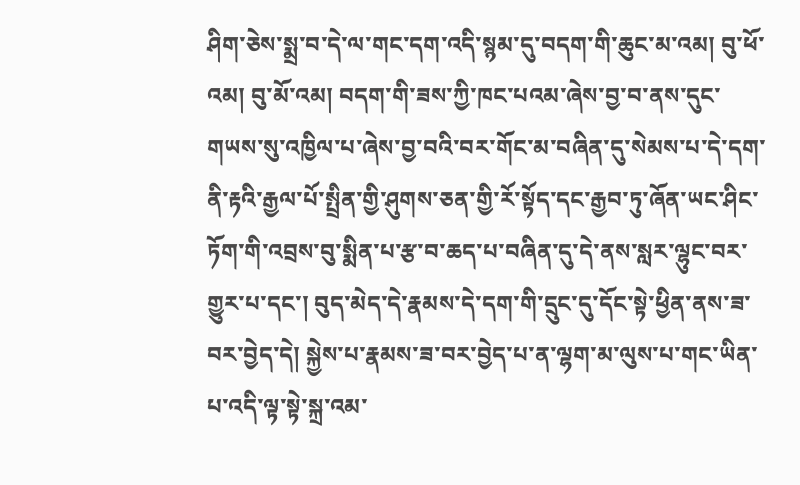ཤིག་ཅེས་སྨྲ་བ་དེ་ལ་གང་དག་འདི་སྙམ་དུ་བདག་གི་ཆུང་མ་འམ། བུ་ཕོ་འམ། བུ་མོ་འམ། བདག་གི་ཟས་ཀྱི་ཁང་པའམ་ཞེས་བྱ་བ་ནས་དུང་གཡས་སུ་འཁྱིལ་པ་ཞེས་བྱ་བའི་བར་གོང་མ་བཞིན་དུ་སེམས་པ་དེ་དག་ནི་རྟའི་རྒྱལ་པོ་སྤྲིན་གྱི་ཤུགས་ཅན་གྱི་རོ་སྟོད་དང་རྒྱབ་ཏུ་ཞོན་ཡང་ཤིང་ཏོག་གི་འབྲས་བུ་སྨིན་པ་རྩ་བ་ཆད་པ་བཞིན་དུ་དེ་ནས་སླར་ལྷུང་བར་གྱུར་པ་དང་། བུད་མེད་དེ་རྣམས་དེ་དག་གི་དྲུང་དུ་དོང་སྟེ་ཕྱིན་ནས་ཟ་བར་བྱེད་དེ། སྐྱེས་པ་རྣམས་ཟ་བར་བྱེད་པ་ན་ལྷག་མ་ལུས་པ་གང་ཡིན་པ་འདི་ལྟ་སྟེ་སྐྲ་འམ་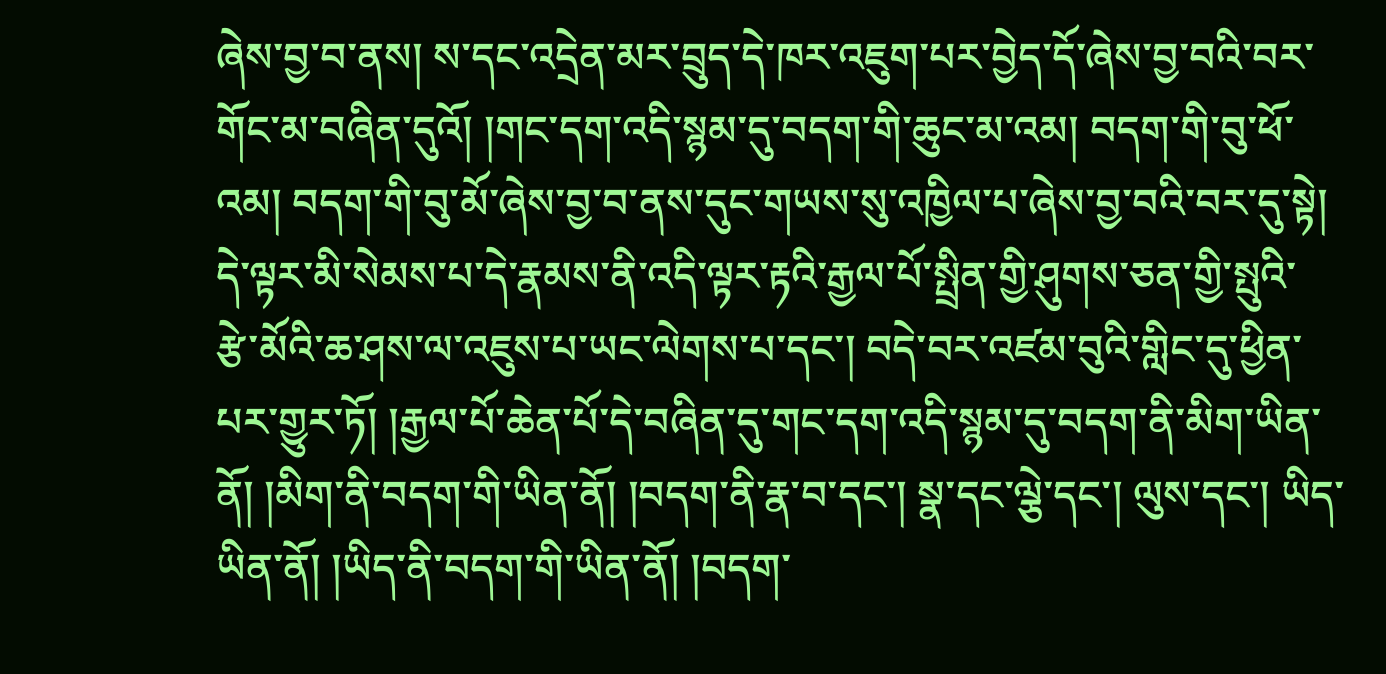ཞེས་བྱ་བ་ནས། ས་དང་འདྲེན་མར་བྲུད་དེ་ཁར་འཇུག་པར་བྱེད་དོ་ཞེས་བྱ་བའི་བར་གོང་མ་བཞིན་དུའོ། །གང་དག་འདི་སྙམ་དུ་བདག་གི་ཆུང་མ་འམ། བདག་གི་བུ་ཕོ་འམ། བདག་གི་བུ་མོ་ཞེས་བྱ་བ་ནས་དུང་གཡས་སུ་འཁྱིལ་པ་ཞེས་བྱ་བའི་བར་དུ་སྟེ། དེ་ལྟར་མི་སེམས་པ་དེ་རྣམས་ནི་འདི་ལྟར་རྟའི་རྒྱལ་པོ་སྤྲིན་གྱི་ཤུགས་ཅན་གྱི་སྤུའི་རྩེ་མོའི་ཆ་ཤས་ལ་འཇུས་པ་ཡང་ལེགས་པ་དང་། བདེ་བར་འཛམ་བུའི་གླིང་དུ་ཕྱིན་པར་གྱུར་ཏོ། །རྒྱལ་པོ་ཆེན་པོ་དེ་བཞིན་དུ་གང་དག་འདི་སྙམ་དུ་བདག་ནི་མིག་ཡིན་ནོ། །མིག་ནི་བདག་གི་ཡིན་ནོ། །བདག་ནི་རྣ་བ་དང་། སྣ་དང་ལྕེ་དང་། ལུས་དང་། ཡིད་ཡིན་ནོ། །ཡིད་ནི་བདག་གི་ཡིན་ནོ། །བདག་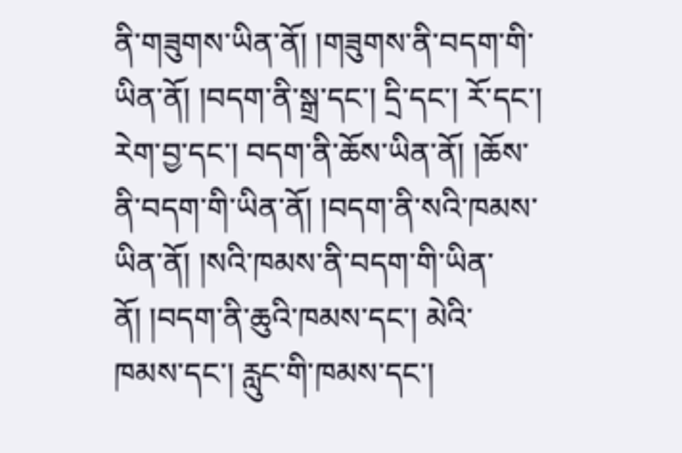ནི་གཟུགས་ཡིན་ནོ། །གཟུགས་ནི་བདག་གི་ཡིན་ནོ། །བདག་ནི་སྒྲ་དང་། དྲི་དང་། རོ་དང་། རེག་བྱ་དང་། བདག་ནི་ཆོས་ཡིན་ནོ། །ཆོས་ནི་བདག་གི་ཡིན་ནོ། །བདག་ནི་སའི་ཁམས་ཡིན་ནོ། །སའི་ཁམས་ནི་བདག་གི་ཡིན་ནོ། །བདག་ནི་ཆུའི་ཁམས་དང་། མེའི་ཁམས་དང་། རླུང་གི་ཁམས་དང་།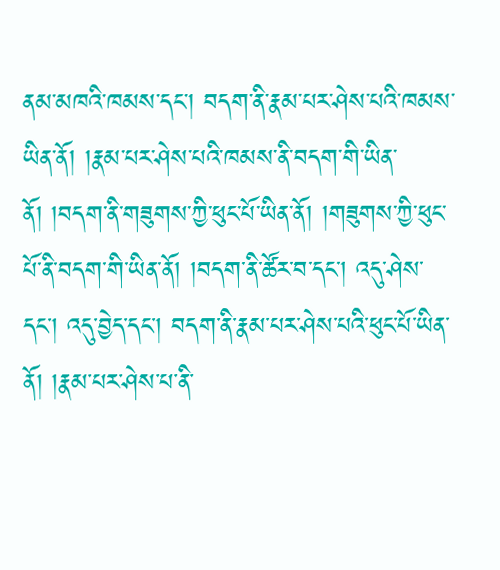ནམ་མཁའི་ཁམས་དང་། བདག་ནི་རྣམ་པར་ཤེས་པའི་ཁམས་ཡིན་ནོ། །རྣམ་པར་ཤེས་པའི་ཁམས་ནི་བདག་གི་ཡིན་ནོ། །བདག་ནི་གཟུགས་ཀྱི་ཕུང་པོ་ཡིན་ནོ། །གཟུགས་ཀྱི་ཕུང་པོ་ནི་བདག་གི་ཡིན་ནོ། །བདག་ནི་ཚོར་བ་དང་། འདུ་ཤེས་དང་། འདུ་བྱེད་དང་། བདག་ནི་རྣམ་པར་ཤེས་པའི་ཕུང་པོ་ཡིན་ནོ། །རྣམ་པར་ཤེས་པ་ནི་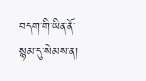བདག་གི་ཡིན་ནོ་སྙམ་དུ་སེམས་ན།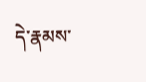དེ་རྣམས་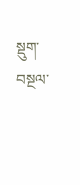སྡུག་བསྔལ་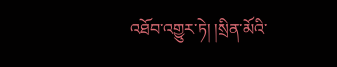འཐོབ་འགྱུར་ཏེ། །སྲིན་མོའི་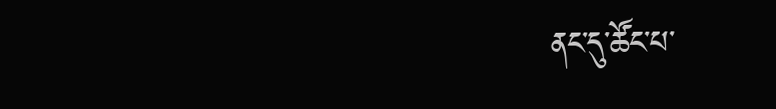ནང་དུ་ཚོང་པ་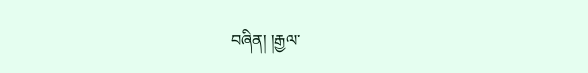བཞིན། །རྒྱལ་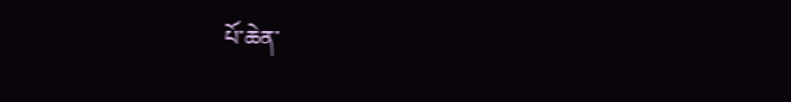པོ་ཆེན་